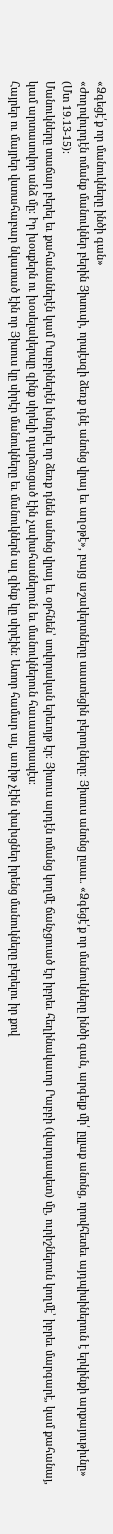«Ձգեցէ՛ք որ մանուկները ինծի գան»
«Ժողովուրդէն ոմանք մանուկներ բերին Յիսուսի, որպէսզի ձեռք դնէ անոնց վրայ եւ աղօթէ», բայց աշակերտները սաստեցին բերողները։ Յիսուս անոնց ըսաւ. «Ձգեցէ՛ք որ մանուկները ինծի գան, արգելք մի՛ ըլլաք անոնց, որովհետեւ այդպիսիներուն է երկինքի արքայութիւնը» (Մտ 19.13-15)։
Մանուկները տաճար բերել եւ քահանաներէն կամ Րաբբիներէն խնդրել որ ձեռք դնեն անոնց վրայ եւ օրհնեն՝ սովորական երեւոյթ էր։ Յիսուս արդէն ոմանց կողմէ ճանչցուած էր իբրեւ հեղինակաւոր Րաբբի (վարդապետ) մը, ուրիշներուն կողմէ՝ իբրեւ մարգարէ, կամ քահանայ, կամ արտասովոր անձ մը։ Իր խօսքերն ու խօսելակերպը զինք սիրելի դարձուցած էին չափահասներուն եւ մանուկներուն հաւասարապէս։
Հայրեր ու մայրեր վստահաբար նկատած էին որ Յիսուս կը սիրէր մանուկները եւ մանուկներն ալ զինք կը սիրէին։ Ատոր համար ալ, առիթ չէին փախցներ իրենց մանուկները բերելու իր քով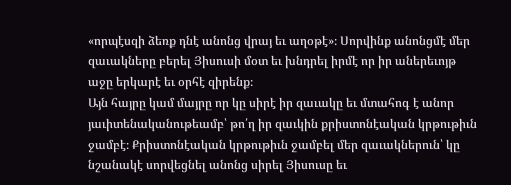«որպէսզի ձեռք դնէ անոնց վրայ եւ աղօթէ»։ Սորվինք անոնցմէ մեր զաւակները բերել Յիսուսի մօտ եւ խնդրել իրմէ որ իր աներեւոյթ աջը երկարէ եւ օրհէ զիրենք։
Այն հայրը կամ մայրը որ կը սիրէ իր զաւակը եւ մտահոգ է անոր յաւիտենականութեամբ՝ թո՛ղ իր զաւկին քրիստոնէական կրթութիւն ջամբէ։ Քրիստոնէական կրթութիւն ջամբել մեր զաւակներուն՝ կը նշանակէ սորվեցնել անոնց սիրել Յիսուսը եւ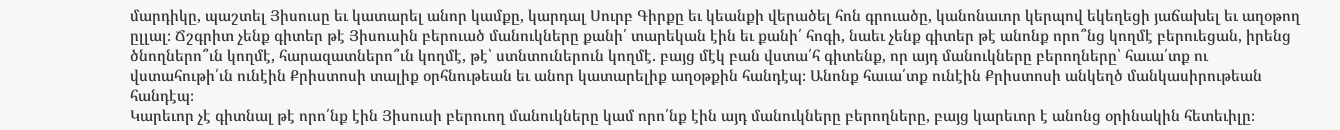մարդիկը, պաշտել Յիսուսը եւ կատարել անոր կամքը, կարդալ Սուրբ Գիրքը եւ կեանքի վերածել հոն գրուածը, կանոնաւոր կերպով եկեղեցի յաճախել եւ աղօթող ըլլալ։ Ճշգրիտ չենք գիտեր թէ Յիսուսին բերուած մանուկները քանի՛ տարեկան էին եւ քանի՛ հոգի, նաեւ չենք գիտեր թէ անոնք որո՞նց կողմէ բերուեցան, իրենց ծնողներո՞ւն կողմէ, հարազատներո՞ւն կողմէ, թէ՝ ստնտուներուն կողմէ. բայց մէկ բան վստա՛հ գիտենք, որ այդ մանուկները բերողները՝ հաւա՛տք ու վստահութի՛ւն ունէին Քրիստոսի տալիք օրհնութեան եւ անոր կատարելիք աղօթքին հանդէպ։ Անոնք հաւա՛տք ունէին Քրիստոսի անկեղծ մանկասիրութեան հանդէպ։
Կարեւոր չէ գիտնալ թէ որո՛նք էին Յիսուսի բերուող մանուկները կամ որո՛նք էին այդ մանուկները բերողները, բայց կարեւոր է անոնց օրինակին հետեւիլը։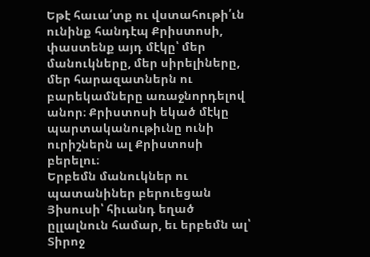Եթէ հաւա՛տք ու վստահութի՛ւն ունինք հանդէպ Քրիստոսի, փաստենք այդ մէկը՝ մեր մանուկները, մեր սիրելիները, մեր հարազատներն ու բարեկամները առաջնորդելով անոր։ Քրիստոսի եկած մէկը պարտականութիւնը ունի ուրիշներն ալ Քրիստոսի բերելու։
Երբեմն մանուկներ ու պատանիներ բերուեցան Յիսուսի՝ հիւանդ եղած ըլլալնուն համար, եւ երբեմն ալ՝ Տիրոջ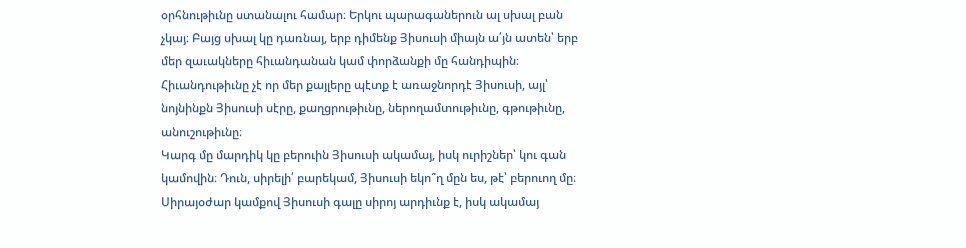օրհնութիւնը ստանալու համար։ Երկու պարագաներուն ալ սխալ բան չկայ։ Բայց սխալ կը դառնայ, երբ դիմենք Յիսուսի միայն ա՛յն ատեն՝ երբ մեր զաւակները հիւանդանան կամ փորձանքի մը հանդիպին։ Հիւանդութիւնը չէ որ մեր քայլերը պէտք է առաջնորդէ Յիսուսի, այլ՝ նոյնինքն Յիսուսի սէրը, քաղցրութիւնը, ներողամտութիւնը, գթութիւնը, անուշութիւնը։
Կարգ մը մարդիկ կը բերուին Յիսուսի ակամայ, իսկ ուրիշներ՝ կու գան կամովին։ Դուն, սիրելի՛ բարեկամ, Յիսուսի եկո՞ղ մըն ես, թէ՝ բերուող մը։ Սիրայօժար կամքով Յիսուսի գալը սիրոյ արդիւնք է, իսկ ակամայ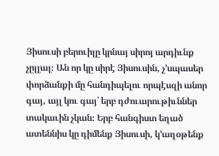Յիսուսի բերուիլը կրնայ սիրոյ արդիւնք չըլլալ։ Ան որ կը սիրէ Յիսուսին, չ՚սպասեր փորձանքի մը հանդիպելու որպէսզի անոր գայ, այլ կու գայ՝ երբ դժուարութիւններ տակաւին չկան։ Երբ հանգիստ եղած ատեննիս կը դիմենք Յիսուսի, կ՚աղօթենք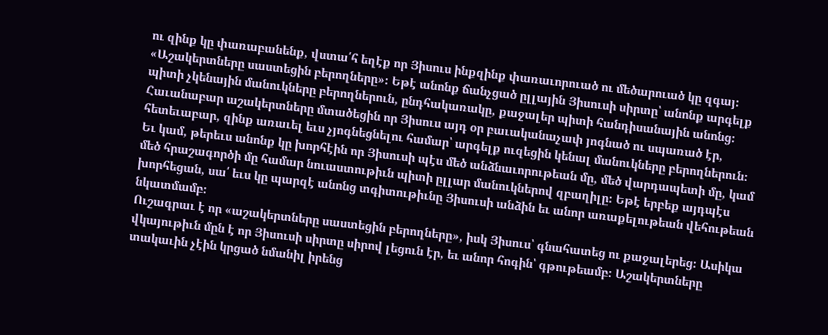ու զինք կը փառաբանենք, վստա՛հ եղէք որ Յիսուս ինքզինք փառաւորուած ու մեծարուած կը զգայ։
«Աշակերտները սաստեցին բերողները»։ Եթէ անոնք ճանչցած ըլլային Յիսուսի սիրտը՝ անոնք արգելք պիտի չկենային մանուկները բերողներուն, ընդհակառակը, քաջալեր պիտի հանդիսանային անոնց։ Հաւանաբար աշակերտները մտածեցին որ Յիսուս այդ օր բաւականաչափ յոգնած ու սպառած էր, հետեւաբար, զինք առաւել եւս չյոգնեցնելու համար՝ արգելք ուզեցին կենալ մանուկները բերողներուն։
Եւ կամ, թերեւս անոնք կը խորհէին որ Յիսուսի պէս մեծ անձնաւորութեան մը, մեծ վարդապետի մը, կամ մեծ հրաշագործի մը համար նուաստութիւն պիտի ըլլար մանուկներով զբաղիլը։ Եթէ երբեք այդպէս խորհեցան, սա՛ եւս կը պարզէ անոնց տգիտութիւնը Յիսուսի անձին եւ անոր առաքելութեան վեհութեան նկատմամբ։
Ուշագրաւ է որ «աշակերտները սաստեցին բերողները», իսկ Յիսուս՝ գնահատեց ու քաջալերեց։ Ասիկա վկայութիւն մըն է որ Յիսուսի սիրտը սիրով լեցուն էր, եւ անոր հոգին՝ գթութեամբ։ Աշակերտները տակաւին չէին կրցած նմանիլ իրենց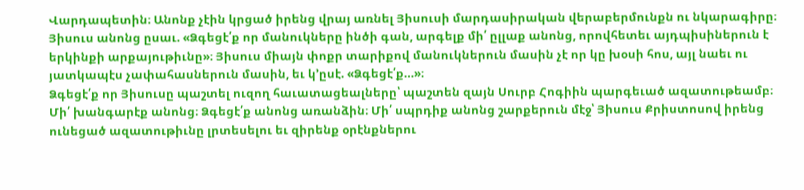Վարդապետին։ Անոնք չէին կրցած իրենց վրայ առնել Յիսուսի մարդասիրական վերաբերմունքն ու նկարագիրը։
Յիսուս անոնց ըսաւ. «Ձգեցէ՛ք որ մանուկները ինծի գան, արգելք մի՛ ըլլաք անոնց, որովհետեւ այդպիսիներուն է երկինքի արքայութիւնը»։ Յիսուս միայն փոքր տարիքով մանուկներուն մասին չէ որ կը խօսի հոս, այլ նաեւ ու յատկապէս չափահասներուն մասին, եւ կ՚ըսէ. «Ձգեցէ՛ք…»։
Ձգեցէ՛ք որ Յիսուսը պաշտել ուզող հաւատացեալները՝ պաշտեն զայն Սուրբ Հոգիին պարգեւած ազատութեամբ։ Մի՛ խանգարէք անոնց։ Ձգեցէ՛ք անոնց առանձին։ Մի՛ սպրդիք անոնց շարքերուն մէջ՝ Յիսուս Քրիստոսով իրենց ունեցած ազատութիւնը լրտեսելու եւ զիրենք օրէնքներու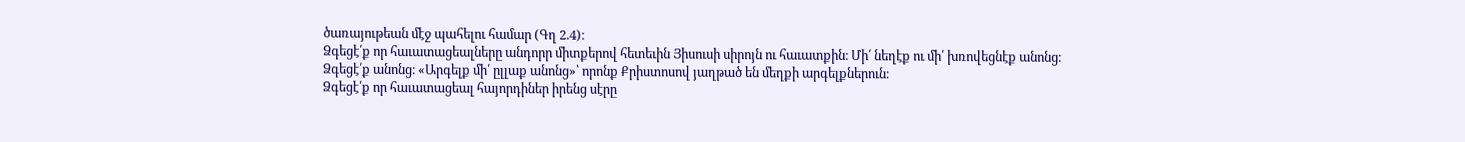ծառայութեան մէջ պահելու համար (Գղ 2.4)։
Ձգեցէ՛ք որ հաւատացեալները անդորր միտքերով հետեւին Յիսուսի սիրոյն ու հաւատքին։ Մի՛ նեղէք ու մի՛ խռովեցնէք անոնց։
Ձգեցէ՛ք անոնց։ «Արգելք մի՛ ըլլաք անոնց»՝ որոնք Քրիստոսով յաղթած են մեղքի արգելքներուն։
Ձգեցէ՛ք որ հաւատացեալ հայորդիներ իրենց սէրը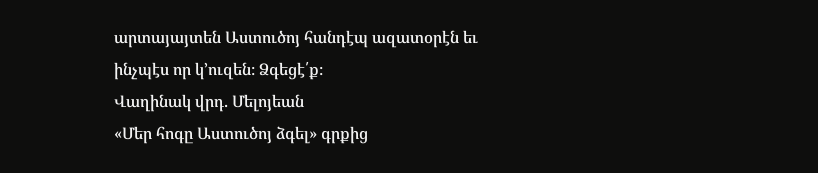արտայայտեն Աստուծոյ հանդէպ ազատօրէն եւ ինչպէս որ կ՚ուզեն։ Ձգեցէ՛ք։
Վաղինակ վրդ. Մելոյեան
«Մեր հոգը Աստուծոյ ձգել» գրքից